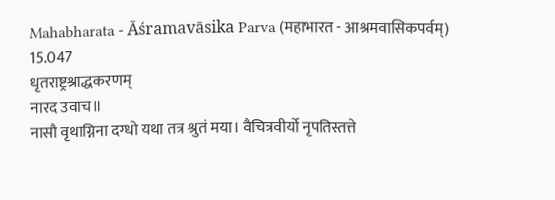Mahabharata - Āśramavāsika Parva (महाभारत - आश्रमवासिकपर्वम्)
15.047
धृतराष्ट्रश्राद्धकरणम्
नारद उवाच॥
नासौ वृथाग्निना दग्धो यथा तत्र श्रुतं मया। वैचित्रवीर्यो नृपतिस्तत्ते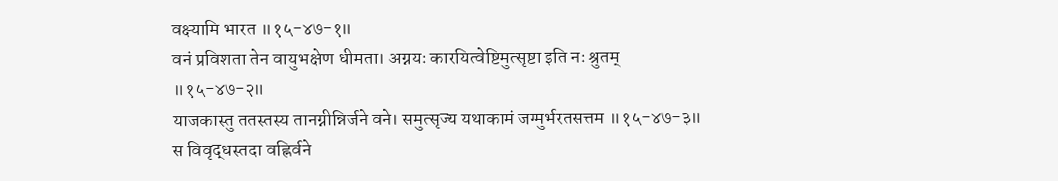वक्ष्यामि भारत ॥१५-४७-१॥
वनं प्रविशता तेन वायुभक्षेण धीमता। अग्नयः कारयित्वेष्टिमुत्सृष्टा इति नः श्रुतम् ॥१५-४७-२॥
याजकास्तु ततस्तस्य तानग्नीन्निर्जने वने। समुत्सृज्य यथाकामं जग्मुर्भरतसत्तम ॥१५-४७-३॥
स विवृद्धस्तदा वह्निर्वने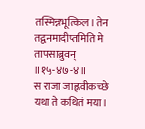तस्मिन्नभूत्किल। तेन तद्वनमादीप्तमिति मे तापसाब्रुवन् ॥१५-४७-४॥
स राजा जाह्नवीकच्छे यथा ते कथितं मया।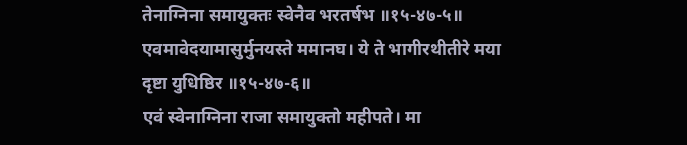तेनाग्निना समायुक्तः स्वेनैव भरतर्षभ ॥१५-४७-५॥
एवमावेदयामासुर्मुनयस्ते ममानघ। ये ते भागीरथीतीरे मया दृष्टा युधिष्ठिर ॥१५-४७-६॥
एवं स्वेनाग्निना राजा समायुक्तो महीपते। मा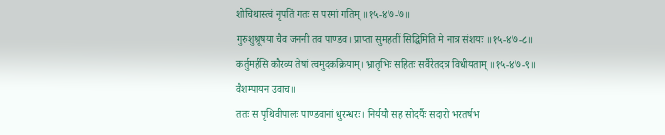शोचिथास्त्वं नृपतिं गतः स परमां गतिम् ॥१५-४७-७॥
गुरुशुश्रूषया चैव जननी तव पाण्डव। प्राप्ता सुमहतीं सिद्धिमिति मे नात्र संशयः ॥१५-४७-८॥
कर्तुमर्हसि कौरव्य तेषां त्वमुदकक्रियाम्। भ्रातृभिः सहितः सर्वैरेतदत्र विधीयताम् ॥१५-४७-९॥
वैशम्पायन उवाच॥
ततः स पृथिवीपालः पाण्डवानां धुरन्धरः। निर्ययौ सह सोदर्यैः सदारो भरतर्षभ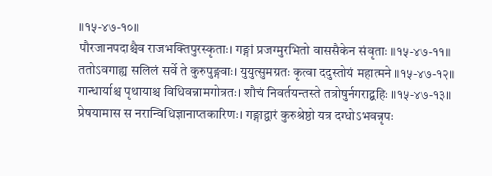॥१५-४७-१०॥
पौरजानपदाश्चैव राजभक्तिपुरस्कृताः। गङ्गां प्रजग्मुरभितो वाससैकेन संवृताः ॥१५-४७-११॥
ततोऽवगाह्य सलिलं सर्वे ते कुरुपुङ्गवाः। युयुत्सुमग्रतः कृत्वा ददुस्तोयं महात्मने ॥१५-४७-१२॥
गान्धार्याश्च पृथायाश्च विधिवन्नामगोत्रतः। शौचं निवर्तयन्तस्ते तत्रोषुर्नगराद्बहिः ॥१५-४७-१३॥
प्रेषयामास स नरान्विधिज्ञानाप्तकारिणः। गङ्गाद्वारं कुरुश्रेष्ठो यत्र दग्धोऽभवन्नृपः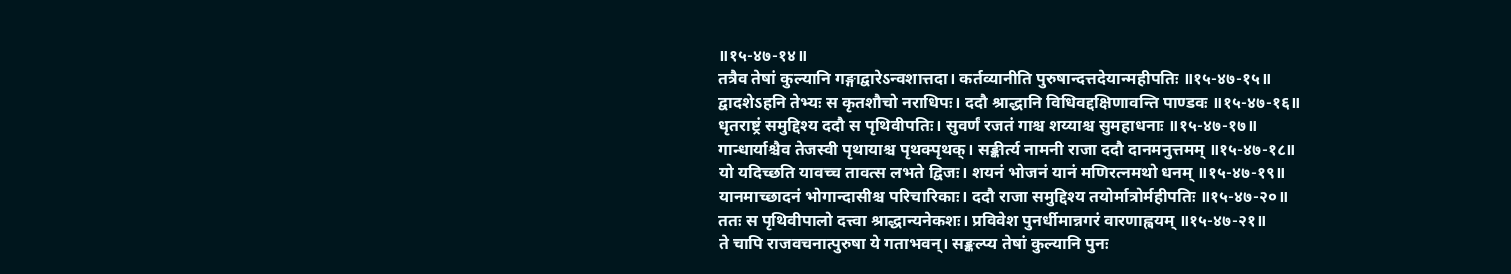॥१५-४७-१४॥
तत्रैव तेषां कुल्यानि गङ्गाद्वारेऽन्वशात्तदा। कर्तव्यानीति पुरुषान्दत्तदेयान्महीपतिः ॥१५-४७-१५॥
द्वादशेऽहनि तेभ्यः स कृतशौचो नराधिपः। ददौ श्राद्धानि विधिवद्दक्षिणावन्ति पाण्डवः ॥१५-४७-१६॥
धृतराष्ट्रं समुद्दिश्य ददौ स पृथिवीपतिः। सुवर्णं रजतं गाश्च शय्याश्च सुमहाधनाः ॥१५-४७-१७॥
गान्धार्याश्चैव तेजस्वी पृथायाश्च पृथक्पृथक्। सङ्कीर्त्य नामनी राजा ददौ दानमनुत्तमम् ॥१५-४७-१८॥
यो यदिच्छति यावच्च तावत्स लभते द्विजः। शयनं भोजनं यानं मणिरत्नमथो धनम् ॥१५-४७-१९॥
यानमाच्छादनं भोगान्दासीश्च परिचारिकाः। ददौ राजा समुद्दिश्य तयोर्मात्रोर्महीपतिः ॥१५-४७-२०॥
ततः स पृथिवीपालो दत्त्वा श्राद्धान्यनेकशः। प्रविवेश पुनर्धीमान्नगरं वारणाह्वयम् ॥१५-४७-२१॥
ते चापि राजवचनात्पुरुषा ये गताभवन्। सङ्कल्प्य तेषां कुल्यानि पुनः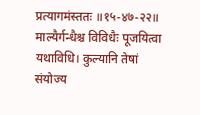प्रत्यागमंस्ततः ॥१५-४७-२२॥
माल्यैर्गन्धैश्च विविधैः पूजयित्वा यथाविधि। कुल्यानि तेषां संयोज्य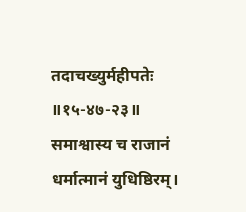तदाचख्युर्महीपतेः ॥१५-४७-२३॥
समाश्वास्य च राजानं धर्मात्मानं युधिष्ठिरम्।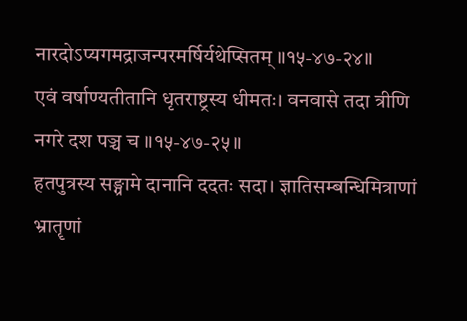नारदोऽप्यगमद्राजन्परमर्षिर्यथेप्सितम् ॥१५-४७-२४॥
एवं वर्षाण्यतीतानि धृतराष्ट्रस्य धीमतः। वनवासे तदा त्रीणि नगरे दश पञ्च च ॥१५-४७-२५॥
हतपुत्रस्य सङ्ग्रामे दानानि ददतः सदा। ज्ञातिसम्बन्धिमित्राणां भ्रातॄणां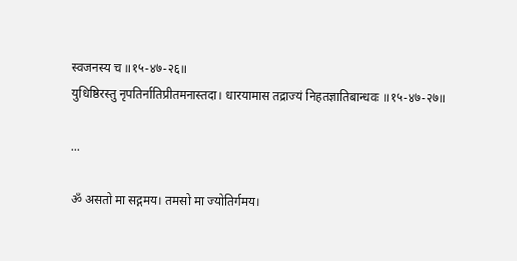स्वजनस्य च ॥१५-४७-२६॥
युधिष्ठिरस्तु नृपतिर्नातिप्रीतमनास्तदा। धारयामास तद्राज्यं निहतज्ञातिबान्धवः ॥१५-४७-२७॥

...

ॐ असतो मा सद्गमय। तमसो मा ज्योतिर्गमय।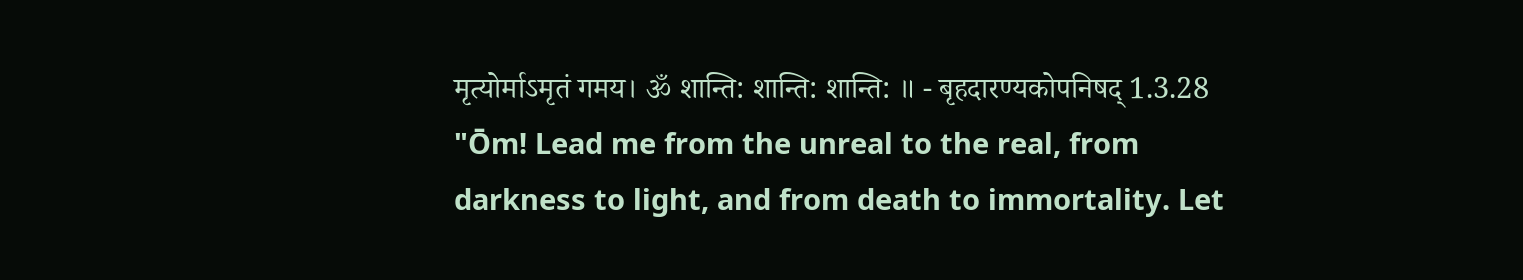मृत्योर्माऽमृतं गमय। ॐ शान्ति: शान्ति: शान्ति: ॥ - बृहदारण्यकोपनिषद् 1.3.28
"Ōm! Lead me from the unreal to the real, from darkness to light, and from death to immortality. Let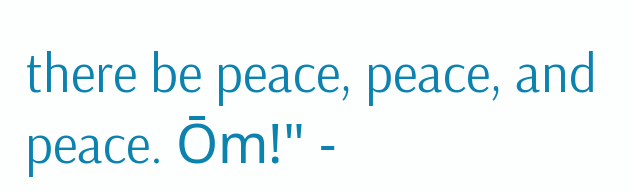there be peace, peace, and peace. Ōm!" -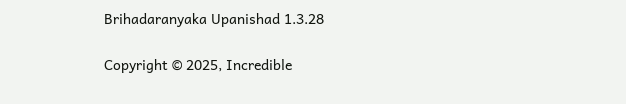Brihadaranyaka Upanishad 1.3.28

Copyright © 2025, Incredible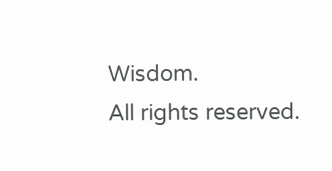Wisdom.
All rights reserved.